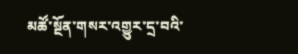མཚོ་སྔོན་གསར་འགྱུར་དྲ་བའི་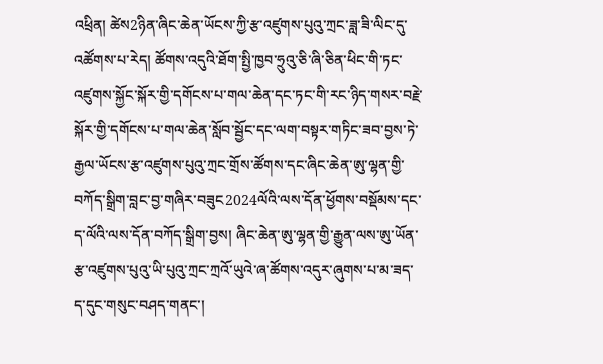འཕྲིན། ཚེས2ཉིན་ཞིང་ཆེན་ཡོངས་ཀྱི་རྩ་འཛུགས་པུའུ་ཀྲང་ཟླ་ཟི་ལིང་དུ་འཚོགས་པ་རེད། ཚོགས་འདུའི་ཐོག་སྤྱི་ཁྱབ་ཧྲུའུ་ཅི་ཞི་ཅིན་ཕིང་གི་ཏང་འཛུགས་སྐྱོང་སྐོར་གྱི་དགོངས་པ་གལ་ཆེན་དང་ཏང་གི་རང་ཉིད་གསར་བརྗེ་སྐོར་གྱི་དགོངས་པ་གལ་ཆེན་སློབ་སྦྱོང་དང་ལག་བསྟར་གཏིང་ཟབ་བྱས་ཏེ་རྒྱལ་ཡོངས་རྩ་འཛུགས་པུའུ་ཀྲང་གྲོས་ཚོགས་དང་ཞིང་ཆེན་ཨུ་ལྷན་གྱི་བཀོད་སྒྲིག་བླང་བྱ་གཞིར་བཟུང2024ལོའི་ལས་དོན་ཕྱོགས་བསྡོམས་དང་ད་ལོའི་ལས་དོན་བཀོད་སྒྲིག་བྱས། ཞིང་ཆེན་ཨུ་ལྷན་གྱི་རྒྱུན་ལས་ཨུ་ཡོན་རྩ་འཛུགས་པུའུ་ཡི་པུའུ་ཀྲང་ཀྲའོ་ཡུའེ་ཞ་ཚོགས་འདུར་ཞུགས་པ་མ་ཟད་ད་དུང་གསུང་བཤད་གནང་།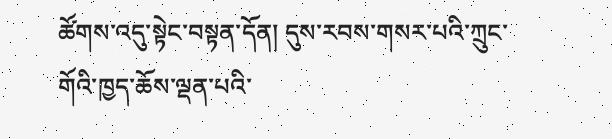ཚོགས་འདུ་སྟེང་བསྟན་དོན། དུས་རབས་གསར་པའི་ཀྲུང་གོའི་ཁྱད་ཆོས་ལྡན་པའི་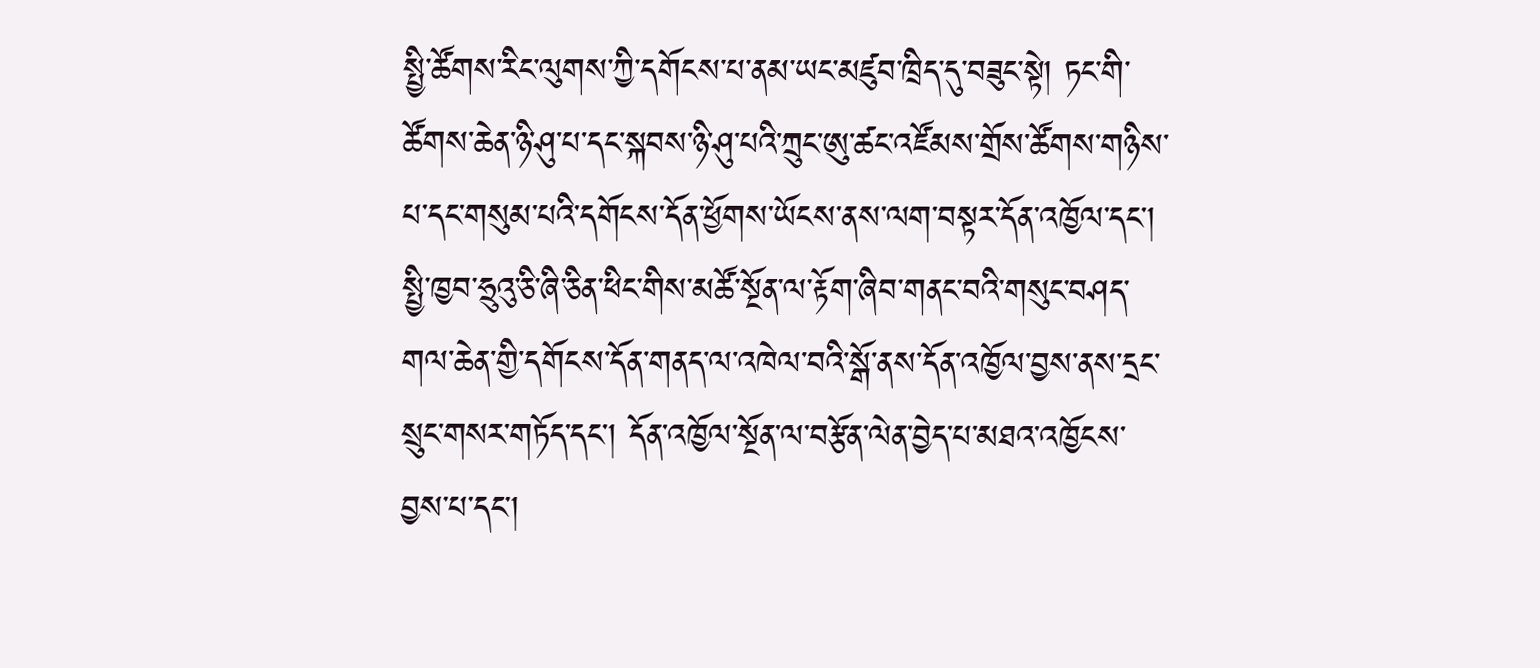སྤྱི་ཚོགས་རིང་ལུགས་ཀྱི་དགོངས་པ་ནམ་ཡང་མཛུབ་ཁྲིད་དུ་བཟུང་སྟེ། ཏང་གི་ཚོགས་ཆེན་ཉི་ཤུ་པ་དང་སྐབས་ཉི་ཤུ་པའི་ཀྲུང་ཨུ་ཚང་འཛོམས་གྲོས་ཚོགས་གཉིས་པ་དང་གསུམ་པའི་དགོངས་དོན་ཕྱོགས་ཡོངས་ནས་ལག་བསྟར་དོན་འཁྱོལ་དང་། སྤྱི་ཁྱབ་ཧྲུའུ་ཅི་ཞི་ཅིན་ཕིང་གིས་མཚོ་སྔོན་ལ་རྟོག་ཞིབ་གནང་བའི་གསུང་བཤད་གལ་ཆེན་གྱི་དགོངས་དོན་གནད་ལ་འཁེལ་བའི་སྒོ་ནས་དོན་འཁྱོལ་བྱས་ནས་དྲང་སྲུང་གསར་གཏོད་དང་། དོན་འཁྱོལ་སྔོན་ལ་བརྩོན་ལེན་བྱེད་པ་མཐའ་འཁྱོངས་བྱས་པ་དང་།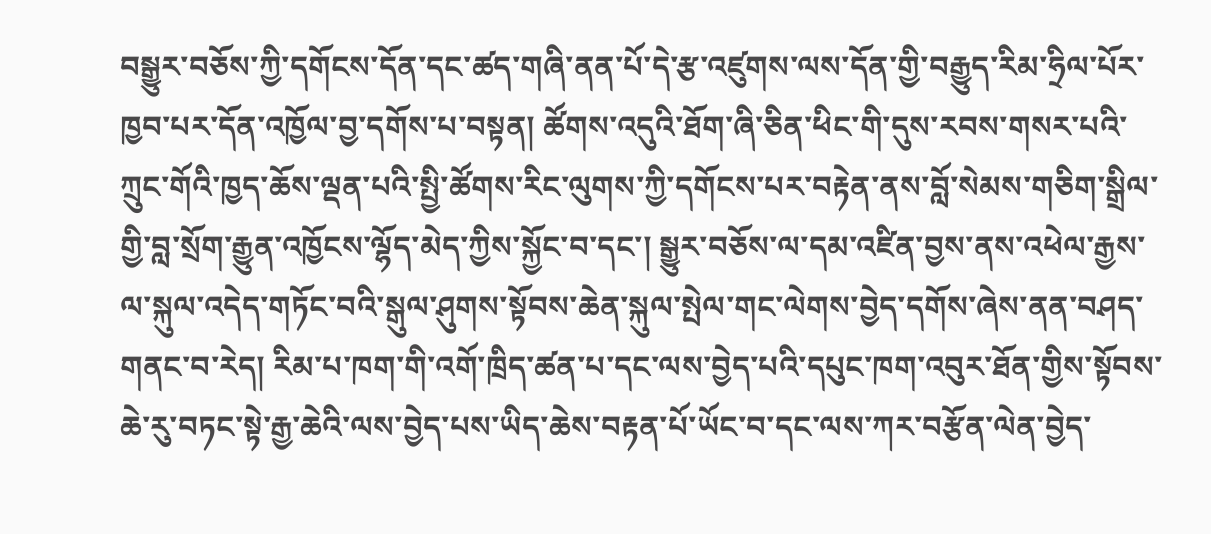བསྒྱུར་བཅོས་ཀྱི་དགོངས་དོན་དང་ཚད་གཞི་ནན་པོ་དེ་རྩ་འཛུགས་ལས་དོན་གྱི་བརྒྱུད་རིམ་ཧྲིལ་པོར་ཁྱབ་པར་དོན་འཁྱོལ་བྱ་དགོས་པ་བསྟན། ཚོགས་འདུའི་ཐོག་ཞི་ཅིན་ཕིང་གི་དུས་རབས་གསར་པའི་ཀྲུང་གོའི་ཁྱད་ཆོས་ལྡན་པའི་སྤྱི་ཚོགས་རིང་ལུགས་ཀྱི་དགོངས་པར་བརྟེན་ནས་བློ་སེམས་གཅིག་སྒྲིལ་གྱི་བླ་སྲོག་རྒྱུན་འཁྱོངས་ལྷོད་མེད་ཀྱིས་སྐྱོང་བ་དང་། སྒྱུར་བཅོས་ལ་དམ་འཛིན་བྱས་ནས་འཕེལ་རྒྱས་ལ་སྐུལ་འདེད་གཏོང་བའི་སྒུལ་ཤུགས་སྟོབས་ཆེན་སྐུལ་སྤེལ་གང་ལེགས་བྱེད་དགོས་ཞེས་ནན་བཤད་གནང་བ་རེད། རིམ་པ་ཁག་གི་འགོ་ཁྲིད་ཚན་པ་དང་ལས་བྱེད་པའི་དཔུང་ཁག་འབུར་ཐོན་གྱིས་སྟོབས་ཆེ་རུ་བཏང་སྟེ་རྒྱ་ཆེའི་ལས་བྱེད་པས་ཡིད་ཆེས་བརྟན་པོ་ཡོང་བ་དང་ལས་ཀར་བརྩོན་ལེན་བྱེད་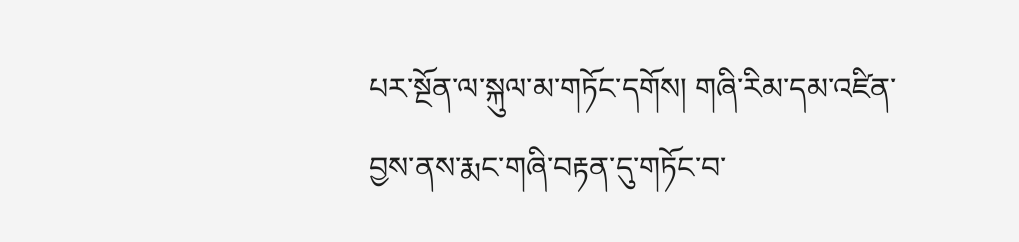པར་སྔོན་ལ་སྐུལ་མ་གཏོང་དགོས། གཞི་རིམ་དམ་འཛིན་བྱས་ནས་རྨང་གཞི་བརྟན་དུ་གཏོང་བ་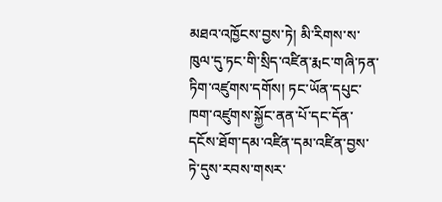མཐའ་འཁྱོངས་བྱས་ཏེ། མི་རིགས་ས་ཁུལ་དུ་ཏང་གི་སྲིད་འཛིན་རྨང་གཞི་ཏན་ཏིག་འཛུགས་དགོས། ཏང་ཡོན་དཔུང་ཁག་འཛུགས་སྐྱོང་ནན་པོ་དང་དོན་དངོས་ཐོག་དམ་འཛིན་དམ་འཛིན་བྱས་ཏེ་དུས་རབས་གསར་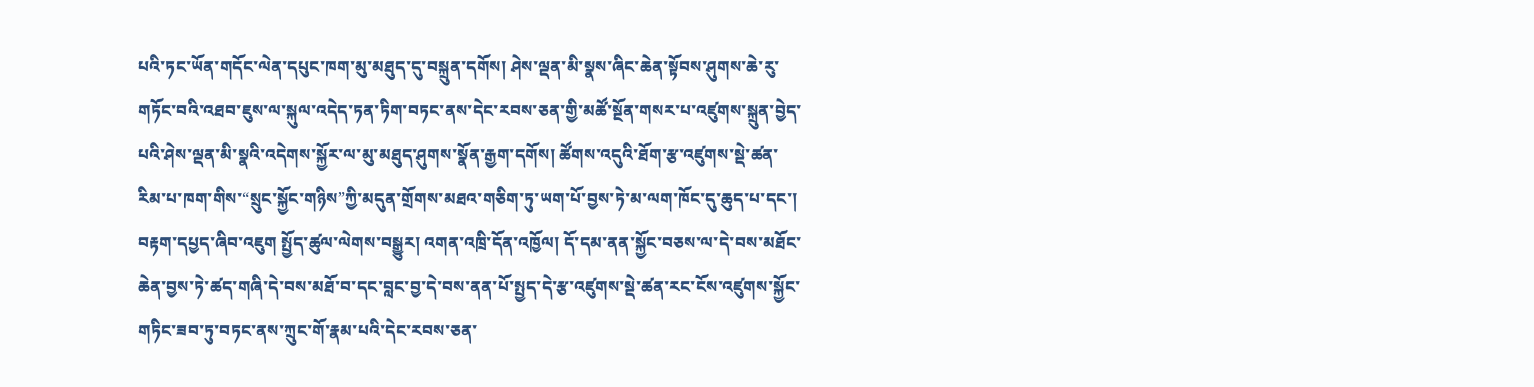པའི་ཏང་ཡོན་གདོང་ལེན་དཔུང་ཁག་མུ་མཐུད་དུ་བསྐྲུན་དགོས། ཤེས་ལྡན་མི་སྣས་ཞིང་ཆེན་སྟོབས་ཤུགས་ཆེ་རུ་གཏོང་བའི་འཐབ་ཇུས་ལ་སྐུལ་འདེད་ཏན་ཏིག་བཏང་ནས་དེང་རབས་ཅན་གྱི་མཚོ་སྔོན་གསར་པ་འཛུགས་སྐྲུན་བྱེད་པའི་ཤེས་ལྡན་མི་སྣའི་འདེགས་སྐྱོར་ལ་མུ་མཐུད་ཤུགས་སྣོན་རྒྱག་དགོས། ཚོགས་འདུའི་ཐོག་རྩ་འཛུགས་སྡེ་ཚན་རིམ་པ་ཁག་གིས་“སྲུང་སྐྱོང་གཉིས”ཀྱི་མདུན་གྲོགས་མཐའ་གཅིག་ཏུ་ཡག་པོ་བྱས་ཏེ་མ་ལག་ཁོང་དུ་ཆུད་པ་དང་། བརྟག་དཔྱད་ཞིབ་འཇུག སྤྱོད་ཚུལ་ལེགས་བསྒྱུར། འགན་འཁྲི་དོན་འཁྱོལ། དོ་དམ་ནན་སྐྱོང་བཅས་ལ་དེ་བས་མཐོང་ཆེན་བྱས་ཏེ་ཚད་གཞི་དེ་བས་མཐོ་བ་དང་བླང་བྱ་དེ་བས་ནན་པོ་སྤྱད་དེ་རྩ་འཛུགས་སྡེ་ཚན་རང་ངོས་འཛུགས་སྐྱོང་གཏིང་ཟབ་ཏུ་བཏང་ནས་ཀྲུང་གོ་རྣམ་པའི་དེང་རབས་ཅན་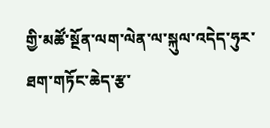གྱི་མཚོ་སྔོན་ལག་ལེན་ལ་སྐུལ་འདེད་ཧུར་ཐག་གཏོང་ཆེད་རྩ་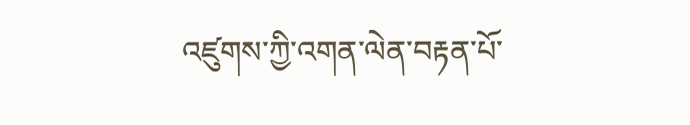འཛུགས་ཀྱི་འགན་ལེན་བརྟན་པོ་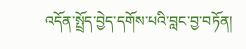འདོན་སྤྲོད་བྱེད་དགོས་པའི་བླང་བྱ་བཏོན།